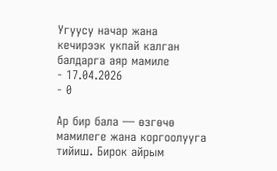Угуусу начар жана кечирээк укпай калган балдарга аяр мамиле
- 17.04.2026
- 0

Ар бир бала — өзгөчө мамилеге жана коргоолууга тийиш. Бирок айрым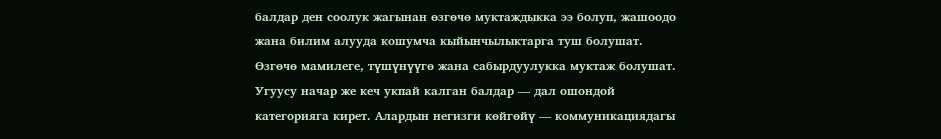балдар ден соолук жагынан өзгөчө муктаждыкка ээ болуп, жашоодо жана билим алууда кошумча кыйынчылыктарга туш болушат. Өзгөчө мамилеге, түшүнүүгө жана сабырдуулукка муктаж болушат. Угуусу начар же кеч укпай калган балдар — дал ошондой категорияга кирет. Алардын негизги көйгөйү — коммуникациядагы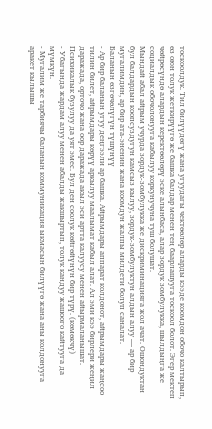тоскоолдук. Тил билүүдөгү жана угуудагы чектөөлөр аларды кээде коомдон обочо калтырып, өз оюн толук жеткирүүгө же башка балдар менен тең баарлашууга тоскоол болот. Эгер мектеп чөйрөсүндө алардын керектөөлөрү эске алынбаса, алар зордук зомбулукка, шылдыңга же социалдык обочолонууга кабылуу коркунучуна туш болушат.
Мындай абал айрым учурда зордук-зомбулукка же дискриминацияга жол ачат. Ошондуктан бул балдардын коопсуздугун камсыз кылуу, зордук-зомбулуктун алдын алуу — ар бир мугалимдин, ар бир ата-эненин жана коомдун жалпы милдети болуп саналат.
Баланын өзгөчөлүгүн түшүнүү
- Ар бир баланын угуу деңгээли ар башка. Айрымдары аппарат колдонот, айрымдары жаңсоо тилин билет, айрымдары көрүү аркылуу маалымат кабыл алат. Ал эми кээ бирлери жеңил даражада, орточо жана оор даражада акыл эси артта калуусу менен айырмаланышат. Психикалык бузулуу да уят эмес. Бул ден соолук көйгөйүнүн бир түрү. (көмөкчү)
- Убагында жардам алуу менен абалды жакшыртып, толук кандуу жашоого кайтууга да мүмкүн.
- Мугалим же тарбиячы баланын коммуникация ыкмасын билүүгө жана аны колдонууга аракет кылышы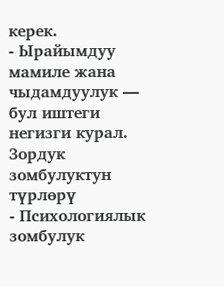керек.
- Ырайымдуу мамиле жана чыдамдуулук — бул иштеги негизги курал.
Зордук зомбулуктун түрлөрү
- Психологиялык зомбулук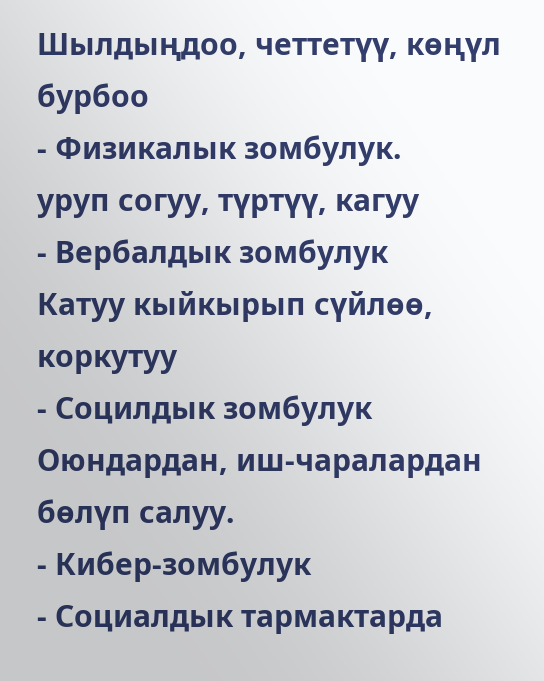Шылдыңдоо, четтетүү, көңүл бурбоо
- Физикалык зомбулук.
уруп согуу, түртүү, кагуу
- Вербалдык зомбулук
Катуу кыйкырып сүйлөө, коркутуу
- Социлдык зомбулук
Оюндардан, иш-чаралардан бөлүп салуу.
- Кибер-зомбулук
- Социалдык тармактарда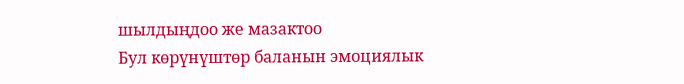шылдыңдоо же мазактоо
Бул көрүнүштөр баланын эмоциялык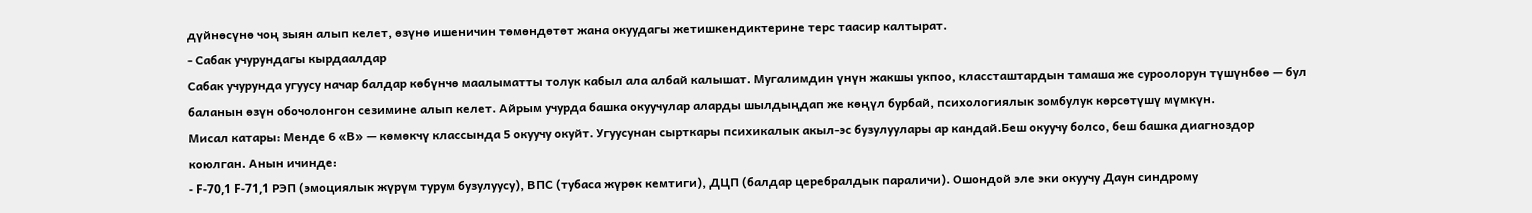дүйнөсүнө чоң зыян алып келет, өзүнө ишеничин төмөндөтөт жана окуудагы жетишкендиктерине терс таасир калтырат.
- Сабак учурундагы кырдаалдар
Сабак учурунда угуусу начар балдар көбүнчө маалыматты толук кабыл ала албай калышат. Мугалимдин үнүн жакшы укпоо, классташтардын тамаша же суроолорун түшүнбөө — бул баланын өзүн обочолонгон сезимине алып келет. Айрым учурда башка окуучулар аларды шылдыңдап же көңүл бурбай, психологиялык зомбулук көрсөтүшү мүмкүн.
Мисал катары: Менде 6 «В» — көмөкчү классында 5 окуучу окуйт. Угуусунан сырткары психикалык акыл-эс бузулуулары ар кандай.Беш окуучу болсо, беш башка диагноздор коюлган. Анын ичинде:
- F-70,1 F-71,1 РЭП (эмоциялык жүрүм турум бузулуусу), ВПС (тубаса жүрөк кемтиги), ДЦП (балдар церебралдык параличи). Ошондой эле эки окуучу Даун синдрому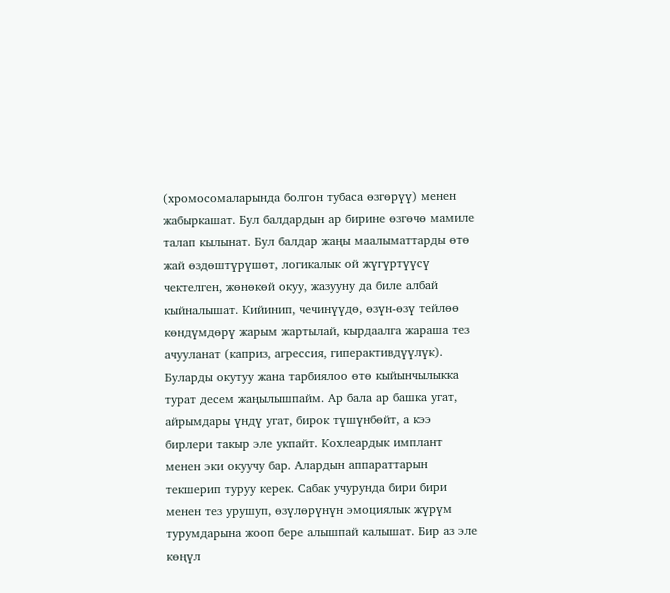(хромосомаларында болгон тубаса өзгөрүү) менен жабыркашат. Бул балдардын ар бирине өзгөчө мамиле талап кылынат. Бул балдар жаңы маалыматтарды өтө жай өздөштүрүшөт, логикалык ой жүгүртүүсү чектелген, жөнөкөй окуу, жазууну да биле албай кыйналышат. Кийинип, чечинүүдө, өзүн-өзү тейлөө көндүмдөрү жарым жартылай, кырдаалга жараша тез ачууланат (каприз, агрессия, гиперактивдүүлүк).
Буларды окутуу жана тарбиялоо өтө кыйынчылыкка турат десем жаңылышпайм. Ар бала ар башка угат, айрымдары үндү угат, бирок түшүнбөйт, а кээ бирлери такыр эле укпайт. Кохлеардык имплант менен эки окуучу бар. Алардын аппараттарын текшерип туруу керек. Сабак учурунда бири бири менен тез урушуп, өзүлөрүнүн эмоциялык жүрүм турумдарына жооп бере алышпай калышат. Бир аз эле көңүл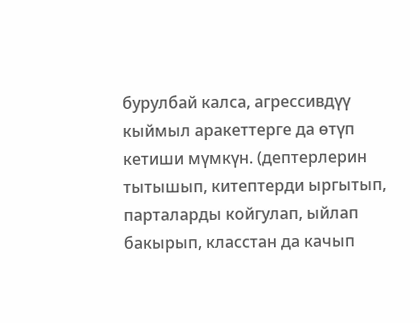бурулбай калса, агрессивдүү кыймыл аракеттерге да өтүп кетиши мүмкүн. (дептерлерин тытышып, китептерди ыргытып, парталарды койгулап, ыйлап бакырып, класстан да качып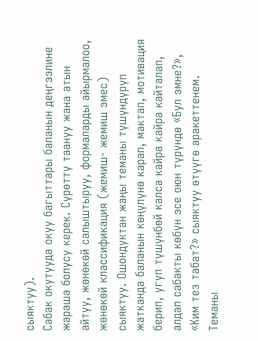сыяктуу).
Сабак окутууда окуу багыттары баланын деңгээлине жараша болусу керек. Сүрөттү таануу жана атын айтуу, жөнөкөй салыштыруу, формаларды айырмалоо, жөнөкөй классификация (жемиш- жемиш эмес) сыяктуу. Ошондуктан жаңы теманы түшүндүрүп жатканда баланын көңүлүнө карап, мактап, мотивация берип, угуп түшүнбөй калса кайра кайра кайталап, алдап сабакты көбүн эсе оюн түрүндө «Бул эмне?», «Ким тез табат?» сыяктуу өтүүгө аракеттенем.
Теманы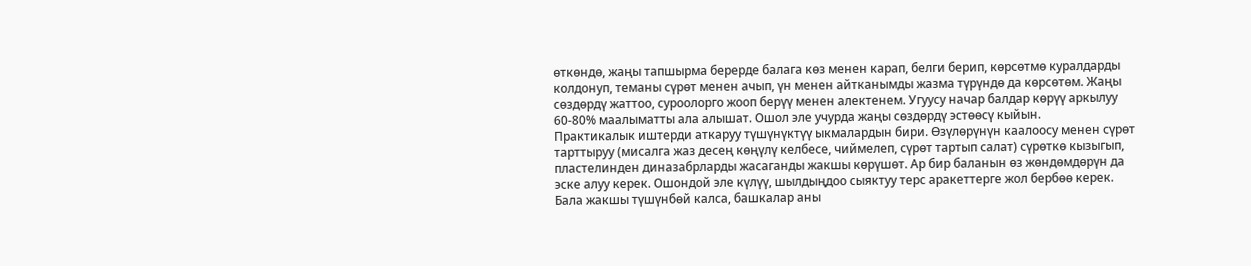өткөндө, жаңы тапшырма берерде балага көз менен карап, белги берип, көрсөтмө куралдарды колдонуп, теманы сүрөт менен ачып, үн менен айтканымды жазма түрүндө да көрсөтөм. Жаңы сөздөрдү жаттоо, суроолорго жооп берүү менен алектенем. Угуусу начар балдар көрүү аркылуу 60-80% маалыматты ала алышат. Ошол эле учурда жаңы сөздөрдү эстөөсү кыйын.
Практикалык иштерди аткаруу түшүнүктүү ыкмалардын бири. Өзүлөрүнүн каалоосу менен сүрөт тарттыруу (мисалга жаз десең көңүлү келбесе, чиймелеп, сүрөт тартып салат) сүрөткө кызыгып, пластелинден диназабрларды жасаганды жакшы көрүшөт. Ар бир баланын өз жөндөмдөрүн да эске алуу керек. Ошондой эле күлүү, шылдыңдоо сыяктуу терс аракеттерге жол бербөө керек.
Бала жакшы түшүнбөй калса, башкалар аны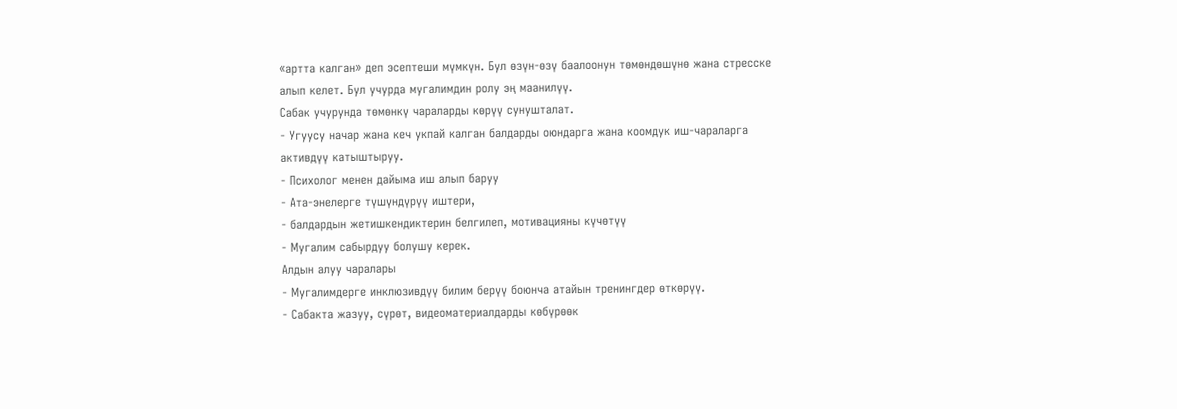«артта калган» деп эсептеши мүмкүн. Бул өзүн-өзү баалоонун төмөндөшүнө жана стресске алып келет. Бул учурда мугалимдин ролу эң маанилүү.
Сабак учурунда төмөнкү чараларды көрүү сунушталат.
- Угуусу начар жана кеч укпай калган балдарды оюндарга жана коомдук иш-чараларга активдүү катыштыруу.
- Психолог менен дайыма иш алып баруу
- Ата-энелерге түшүндүрүү иштери,
- балдардын жетишкендиктерин белгилеп, мотивацияны күчөтүү
- Мугалим сабырдуу болушу керек.
Алдын алуу чаралары
- Мугалимдерге инклюзивдүү билим берүү боюнча атайын тренингдер өткөрүү.
- Сабакта жазуу, сүрөт, видеоматериалдарды көбүрөөк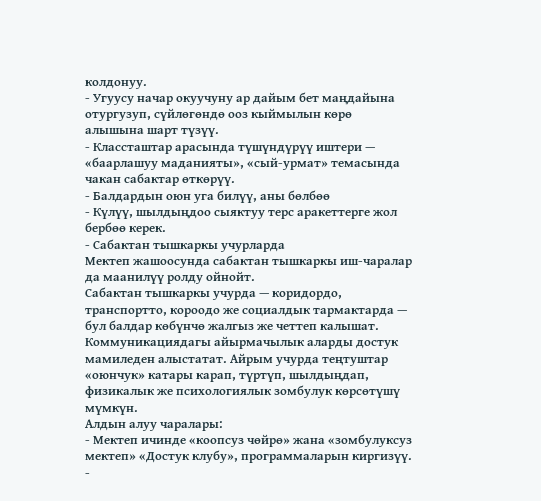колдонуу.
- Угуусу начар окуучуну ар дайым бет маңдайына отургузуп, сүйлөгөндө ооз кыймылын көрө алышына шарт түзүү.
- Классташтар арасында түшүндүрүү иштери — «баарлашуу маданияты», «сый-урмат» темасында чакан сабактар өткөрүү.
- Балдардын оюн уга билүү, аны бөлбөө
- Күлүү, шылдыңдоо сыяктуу терс аракеттерге жол бербөө керек.
- Сабактан тышкаркы учурларда
Мектеп жашоосунда сабактан тышкаркы иш-чаралар да маанилүү ролду ойнойт.
Сабактан тышкаркы учурда — коридордо, транспортто, короодо же социалдык тармактарда — бул балдар көбүнчө жалгыз же четтеп калышат. Коммуникациядагы айырмачылык аларды достук мамиледен алыстатат. Айрым учурда теңтуштар «оюнчук» катары карап, түртүп, шылдыңдап, физикалык же психологиялык зомбулук көрсөтүшү мүмкүн.
Алдын алуу чаралары:
- Мектеп ичинде «коопсуз чөйрө» жана «зомбулуксуз мектеп» «Достук клубу», программаларын киргизүү.
-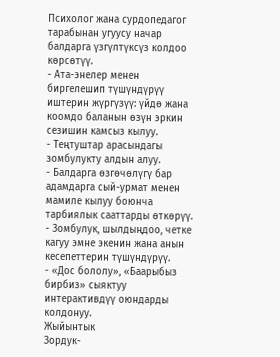Психолог жана сурдопедагог тарабынан угуусу начар балдарга үзгүлтүксүз колдоо көрсөтүү.
- Ата-энелер менен биргелешип түшүндүрүү иштерин жүргүзүү: үйдө жана коомдо баланын өзүн эркин сезишин камсыз кылуу.
- Теңтуштар арасындагы зомбулукту алдын алуу.
- Балдарга өзгөчөлүгү бар адамдарга сый-урмат менен мамиле кылуу боюнча тарбиялык сааттарды өткөрүү.
- Зомбулук, шылдыңдоо, четке кагуу эмне экенин жана анын кесепеттерин түшүндүрүү.
- «Дос бололу», «Баарыбыз бирбиз» сыяктуу интерактивдүү оюндарды колдонуу.
Жыйынтык
Зордук-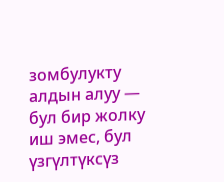зомбулукту алдын алуу — бул бир жолку иш эмес, бул үзгүлтүксүз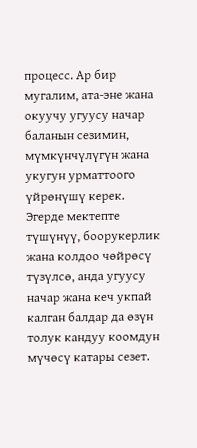процесс. Ар бир мугалим, ата-эне жана окуучу угуусу начар баланын сезимин, мүмкүнчүлүгүн жана укугун урматтоого үйрөнүшү керек.
Эгерде мектепте түшүнүү, боорукерлик жана колдоо чөйрөсү түзүлсө, анда угуусу начар жана кеч укпай калган балдар да өзүн толук кандуу коомдун мүчөсү катары сезет.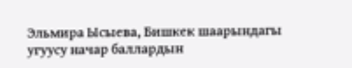Эльмира Ысыева, Бишкек шаарындагы угуусу начар баллардын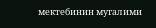мектебинин мугалими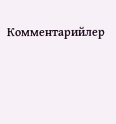Комментарийлер